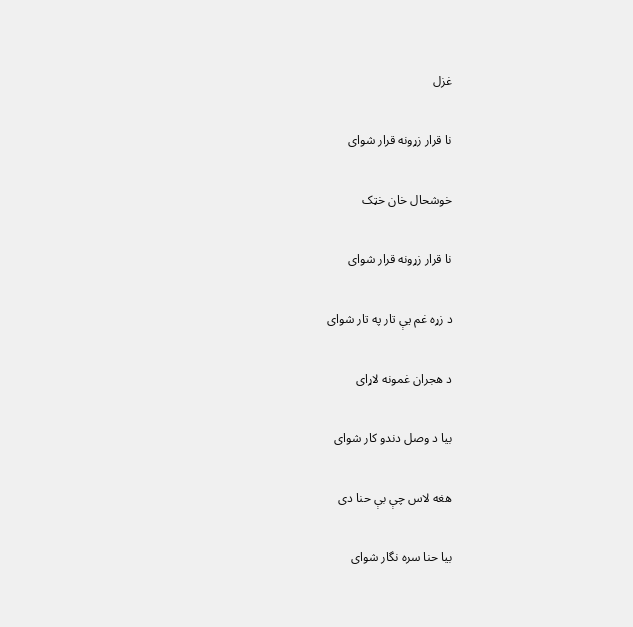غزل

نا قرار زړونه قرار شوای

خوشحال خان خټک

نا قرار زړونه قرار شوای

د زړه غم يې تار په تار شوای

د هجران غمونه لاړای

بيا د وصل دندو کار شوای

هغه لاس چې بې حنا دی

بيا حنا سره نگار شوای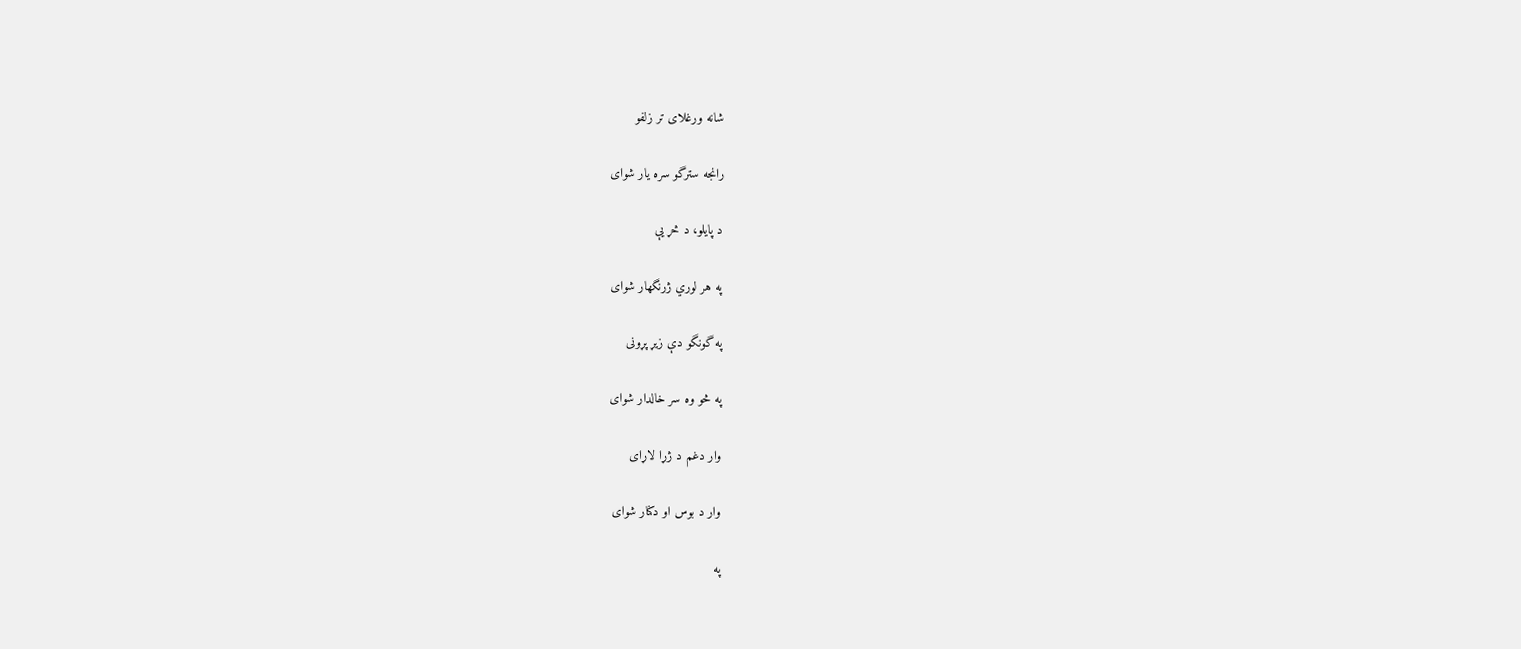شانه ورغلای تر زلفو

رانجه سترگو سره يار شوای

د پايلو، د څړ يې

په هر لوري ژرنگهار شوای

په گونگو دې زيړ پړونی

په څو وه سر خالدار شوای

وار دغم د ژړا لاړای

وار د بوس او دکنار شوای

په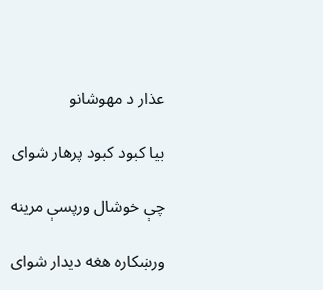عذار د مهوشانو

بيا کبود کبود پرهار شوای

چې خوشال ورپسې مرينه

ورښکاره هغه ديدار شوای